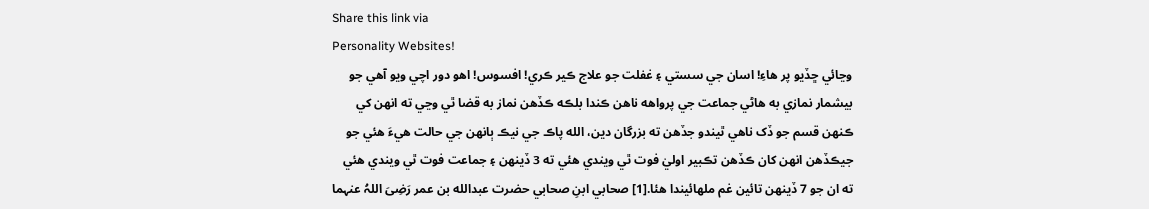Share this link via
Personality Websites!
وڃائي ڇڏيو پر هاءِ! اسان جي سستي ۽ غفلت جو علاج ڪير ڪري! افسوس! اهو دور اچي ويو آهي جو بيشمار نمازي به هاڻي جماعت جي پرواهه ناهن ڪندا بلڪه ڪڏهن نماز به قضا ٿي وڃي ته انهن کي ڪنهن قسم جو ڏک ناهي ٿيندو جڏهن ته بزرگان دين، الله پاڪ جي نيڪ ٻانهن جي حالت هيءَ هئي جو جيڪڏهن انهن کان ڪڏهن تڪبير اوليٰ فوت ٿي ويندي هئي ته 3 ڏينهن ۽ جماعت فوت ٿي ويندي هئي ته ان جو 7 ڏينهن تائين غم ملهائيندا هئا.[1] صحابي ابنِ صحابي حضرت عبدالله بن عمر رَضِیَ اللہُ عنہما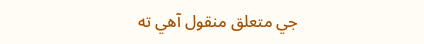جي متعلق منقول آهي ته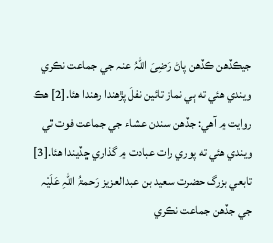جيڪڏهن ڪڏهن پاڻ رَضِیَ اللہُ عنہ جي جماعت نڪري ويندي هئي ته ٻي نماز تائين نفلَ پڙهندا رهندا هئا.[2] هڪ روايت ۾ آهي: جڏهن سندن عشاء جي جماعت فوت ٿي ويندي هئي ته پوري رات عبادت ۾ گذاري ڇڏيندا هئا.[3] تابعي بزرگ حضرت سعيد بن عبدالعزيز رَحمۃُ اللہِ عَلَیْہ جي جڏهن جماعت نڪري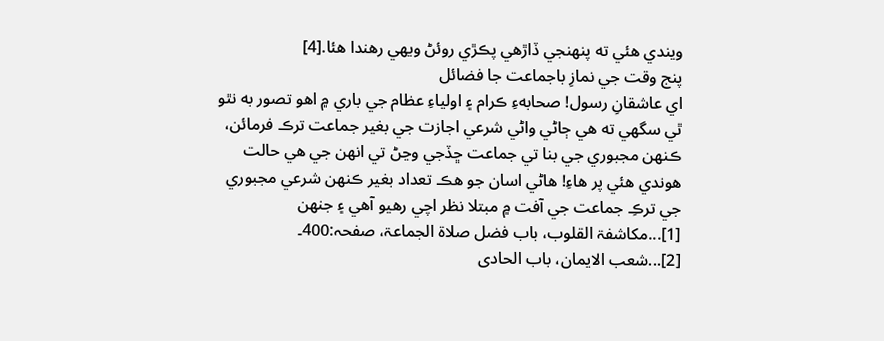ويندي هئي ته پنهنجي ڏاڙهي پڪڙي روئڻ ويهي رهندا هئا.[4]
پنج وقت جي نمازِ باجماعت جا فضائل
اي عاشقانِ رسول! صحابهءِ ڪرام ۽ اولياءِ عظام جي باري ۾ اهو تصور به نٿو ٿي سگهي ته هي ڄاڻي واڻي شرعي اجازت جي بغير جماعت ترڪ فرمائن، ڪنهن مجبوري جي بنا تي جماعت ڇڏجي وڃڻ تي انهن جي هي حالت هوندي هئي پر هاءِ! هاڻي اسان جو هڪ تعداد بغير ڪنهن شرعي مجبوري جي ترڪِ جماعت جي آفت ۾ مبتلا نظر اچي رهيو آهي ۽ جنهن
[1]...مکاشفۃ القلوب، باب فضل صلاۃ الجماعۃ، صفحہ:400۔
[2]...شعب الایمان، باب الحادی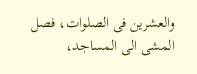والعشرین فی الصلوات، فصل المشی الی المساجد،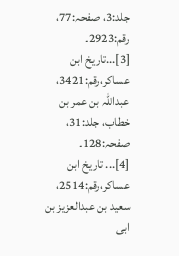جلد:3، صفحہ:77، رقم:2923۔
[3]...تاریخ ابن عساکر،رقم:3421، عبداللہ بن عمر بن خطاب، جلد:31، صفحہ:128۔
[4]... تاریخ ابن عساکر،رقم:2514، سعید بن عبدالعزیز بن ابی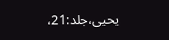یحیی،جلد:21،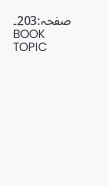صفحہ:203۔
BOOK TOPIC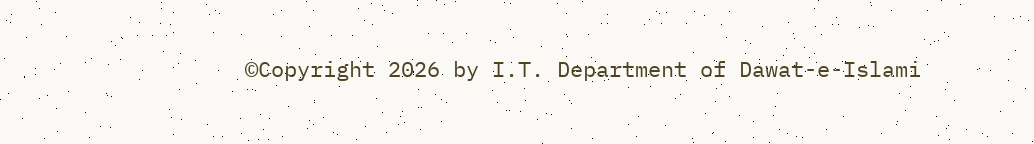©Copyright 2026 by I.T. Department of Dawat-e-Islami